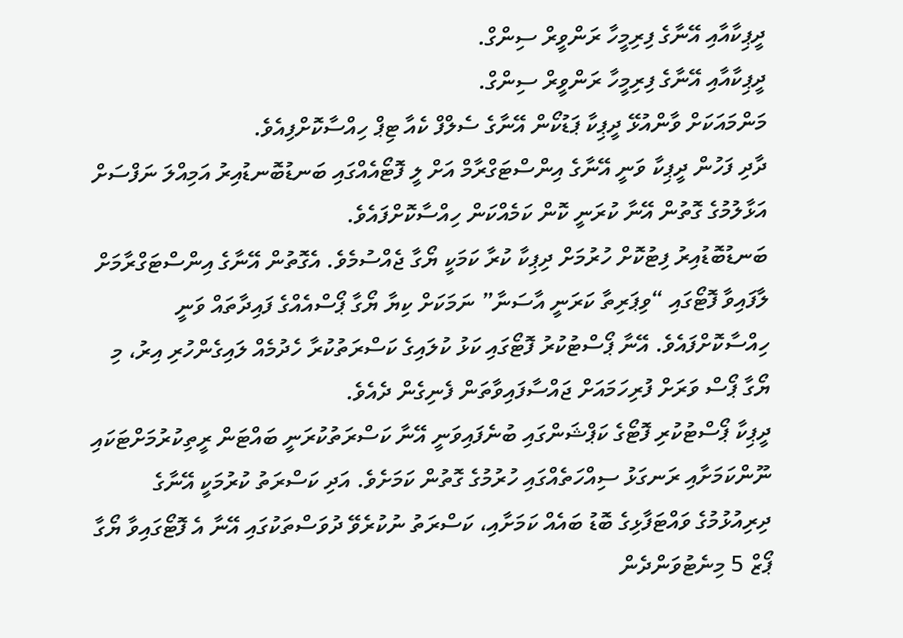ދީޕިކާއާއި އޭނާގެ ފިރިމީހާ ރަންވީރް ސިންގް.
ދީޕިކާއާއި އޭނާގެ ފިރިމީހާ ރަންވީރް ސިންގް.
މަންމައަކަށް ވާންއުޅޭ ދީޕިކާ ޕަޑުކޯން އޭނާގެ ސެލްފް ކެއާ ޓިޕް ހިއްސާކޮށްފިއެވެ.
ދާދި ފަހުން ދީޕިކާ ވަނީ އޭނާގެ އިންސްޓަގްރާމް އަށް ލީ ފޮޓޯއެއްގައި ބަނޑުބޮނޑުއިރު އަމިއްލަ ނަފްސަށް އަޅާލުމުގެ ގޮތުން އޭނާ ކުރަނީ ކޮން ކަމެއްކަން ހިއްސާކޮށްފައެވެ.
ބަނޑުބޮޑުއިރު ފިޓުކޮށް ހުރުމަށް ދިޕިކާ ކުރާ ކަމަކީ ޔޯގާ ޖެއްސުމެވެ. އެގޮތުން އޭނާގެ އިންސްޓަގްރާމަށް ލާފައިވާ ފޮޓޯގައި “ވިޕަރިތާ ކަރަނީ އާސަނާ” ނަމަކަށް ކިޔާ ޔޯގާ ޕޯސްއެއްގެ ފައިދާތައް ވަނީ ހިއްސާކޮށްފައެވެ. އޭނާ ޕޯސްޓުކުރު ފޮޓޯގައި ކަޅު ކުލައިގެ ކަސްރަތުކުރާ ހެދުމެއް ލައިގެންހުރި އިރު، މި ޔޯގާ ޕޯސް ވަރަށް ފުރިހަމައަށް ޖައްސާފައިވާތަން ފެނިގެން ދެއެވެ.
ދީޕިކާ ޕޯސްޓުކުރި ފޮޓޯގެ ކަޕްޝަންގައި ބުނެފައިވަނީ އޭނާ ކަސްރަތުކުރަނީ ބައްޓަން ރީތިކުރުމަށްޓަކައި ނޫންކަމަށާއި ރަނގަޅު ސިއްހަތެއްގައި ހުރުމުގެ ގޮތުން ކަމަށެވެ. އަދި ކަސްރަތު ކުރުމަކީ އޭނާގެ ދިރިއުޅުމުގެ ވައްޓަފާޅިގެ ބޮޑު ބައެއް ކަމަށާއި، ކަސްރަތު ނުކުރެވޭ ދުވަސްތަކުގައި އޭނާ އެ ފޮޓޯގައިވާ ޔޯގާ ޕޯޒް 5 މިނެޓުވަންދެން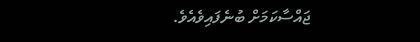ޖައްސާކަމަށް ބުނެފައިވެއެވެ.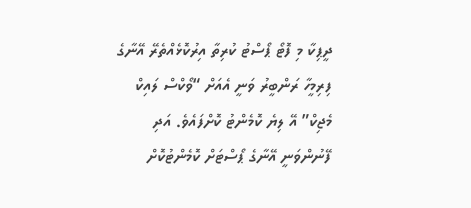ދީޕިކާ މި ފޮޓޯ ޕޯސްޓު ކުރިތާ އިރުކޮޅެއްތެރޭ އޭނާގެ ފިރިމީހާ ރަންބީރު ވަނީ އެއަށް “ވޯކްސް ލައިކް މެޖިކް” އޭ ލިޔެ ކޮމެންޓު ކޮށްފައެވެ. އަދި ފޭނުންވަނީ އޭނާގެ ޕޯސްޓަށް ކޮމެންޓުކޮށް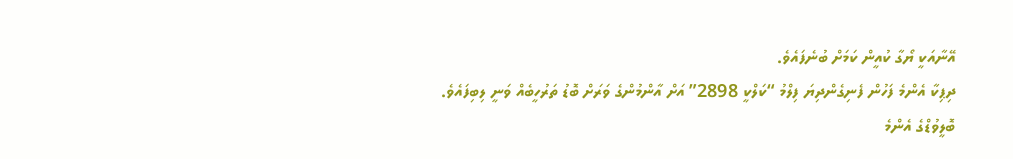އޭނާއަކީ ޔޯގާ ކުއީން ކަމަށް ބުނެފައެވެ.
ދިޕިކާ އެންމެ ފަހުން ފެނިގެންދިޔަ ފިލްމު “ކަލްކީ 2898” އަށް އާންމުންގެ ވަރަށް ބޮޑު ތަރުހީބެއް ވަނީ ލިބިފައެވެ.
ބޮލީވުޑްގެ އެންމެ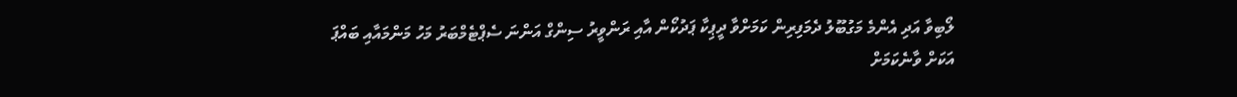ލޯބިވާ އަދި އެންމެ މަގުބޫލު ދެމަފިރިން ކަމަށްވާ ދީޕިކާ ޕަދުކޯން އާއި ރަންވީރު ސިންގް އަންނަ ސެޕްޓެމްބަރު މަހު މަންމައާއި ބައްޕަ އަކަށް ވާނެކަމަށް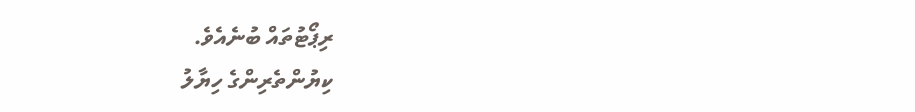ރިޕޯޓުތައް ބުނެއެވެ.
ކިޔުންތެރިންގެ ހިޔާލު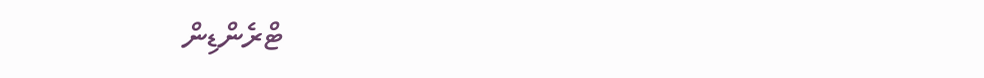ޓްރެންޑިން